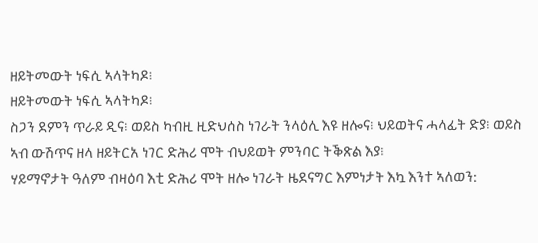ዘይትመውት ነፍሲ ኣላትካዶ፧
ዘይትመውት ነፍሲ ኣላትካዶ፧
ስጋን ደምን ጥራይ ዲና፧ ወይስ ካብዚ ዚድህሰስ ነገራት ንላዕሊ እዩ ዘሎና፧ ህይወትና ሓላፊት ድያ፧ ወይስ ኣብ ውሽጥና ዘላ ዘይትርአ ነገር ድሕሪ ሞት ብህይወት ምንባር ትቕጽል እያ፧
ሃይማኖታት ዓለም ብዛዕባ እቲ ድሕሪ ሞት ዘሎ ነገራት ዜደናግር እምነታት እኳ እንተ ኣለወን: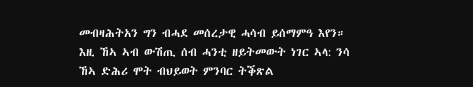መብዛሕትአን ግን ብሓደ መሰረታዊ ሓሳብ ይሰማምዓ እየን። እዚ ኸኣ ኣብ ውሽጢ ሰብ ሓንቲ ዘይትመውት ነገር ኣላ: ንሳ ኸኣ ድሕሪ ሞት ብህይወት ምንባር ትቕጽል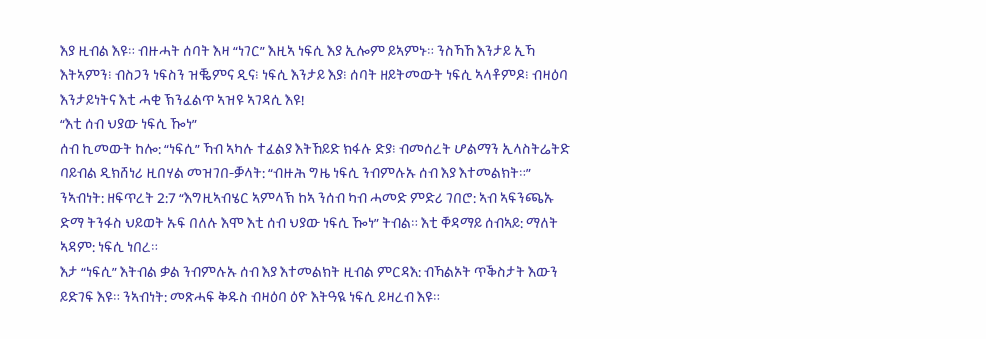እያ ዚብል እዩ። ብዙሓት ሰባት እዛ “ነገር” እዚኣ ነፍሲ እያ ኢሎም ይኣምኑ። ንስኻኸ እንታይ ኢኻ እትኣምን፧ ብስጋን ነፍስን ዝቘምና ዲና፧ ነፍሲ እንታይ እያ፧ ሰባት ዘይትመውት ነፍሲ ኣላቶምዶ፧ ብዛዕባ እንታይነትና እቲ ሓቂ ኽንፈልጥ ኣዝዩ ኣገዳሲ እዩ!
“እቲ ሰብ ህያው ነፍሲ ዀነ”
ሰብ ኪመውት ከሎ: “ነፍሲ” ኻብ ኣካሉ ተፈልያ እትኸይድ ክፋሉ ድያ፧ ብመሰረት ሆልማን ኢላስትሬትድ ባይብል ዲክሸነሪ ዚበሃል መዝገበ-ቓላት: “ብዙሕ ግዜ ነፍሲ ንብምሉኡ ሰብ እያ እተመልክት።” ንኣብነት: ዘፍጥረት 2:7 “እግዚኣብሄር ኣምላኽ ከኣ ንሰብ ካብ ሓመድ ምድሪ ገበሮ: ኣብ ኣፍንጫኡ ድማ ትንፋስ ህይወት ኡፍ በለሉ እሞ እቲ ሰብ ህያው ነፍሲ ዀነ” ትብል። እቲ ቐዳማይ ሰብኣይ: ማለት ኣዳም: ነፍሲ ነበረ።
እታ “ነፍሲ” እትብል ቃል ንብምሉኡ ሰብ እያ እተመልክት ዚብል ምርዳእ: ብኻልኦት ጥቕስታት እውን ይድገፍ እዩ። ንኣብነት: መጽሓፍ ቅዱስ ብዛዕባ ዕዮ እትዓዪ ነፍሲ ይዛረብ እዩ።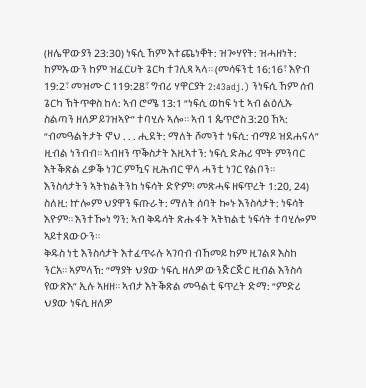(ዘሌዋውያን 23:30) ነፍሲ ኸም እተጨነቐት: ዝጐሃየት: ዝሓዘነት: ከምኡውን ከም ዝፈርሀት ጌርካ ተገሊጻ ኣላ። (መሳፍንቲ 16:16፣ እዮብ 19:2፣ መዝሙር 119:28፣ ግብሪ ሃዋርያት 2:43adj.) ንነፍሲ ኸም ሰብ ጌርካ ኽትጥቀስ ከላ: ኣብ ሮሜ 13:1 “ነፍሲ ወከፍ ነቲ ኣብ ልዕሊኡ ስልጣን ዘለዎ ይገዝኣዮ” ተባሂሉ ኣሎ። ኣብ 1 ጴጥሮስ 3:20 ኸኣ: “ብመዓልትታት ኖህ . . . ሒደት: ማለት ሾመንተ ነፍሲ: ብማይ ዝደሐናላ” ዚብል ነንብብ። ኣብዘን ጥቕስታት እዚኣተን: ነፍሲ ድሕሪ ሞት ምንባር እትቕጽል ረቃቕ ነገር ምዃና ዚሕብር ዋላ ሓንቲ ነገር የልቦን።
እንስሳታትን ኣትክልትንከ ነፍሳት ድዮም፧ መጽሓፍ ዘፍጥረት 1:20, 24) ስለዚ: ኵሎም ህያዋን ፍጡራት: ማለት ሰባት ኰኑ እንስሳታት: ነፍሳት እዮም። እንተዀነ ግን: ኣብ ቅዱሳት ጽሑፋት ኣትክልቲ ነፍሳት ተባሂሎም ኣይተጸውዑን።
ቅዱስ ነቲ እንስሳታት እተፈጥሩሉ ኣገባብ ብኸመይ ከም ዚገልጾ እስከ ንርአ። ኣምላኽ: “ማያት ህያው ነፍሲ ዘለዎ ውንጅርጅር ዚብል እንስሳ የውጽእ” ኢሉ ኣዘዘ። ኣብታ እትቕጽል መዓልቲ ፍጥረት ድማ: “ምድሪ ህያው ነፍሲ ዘለዎ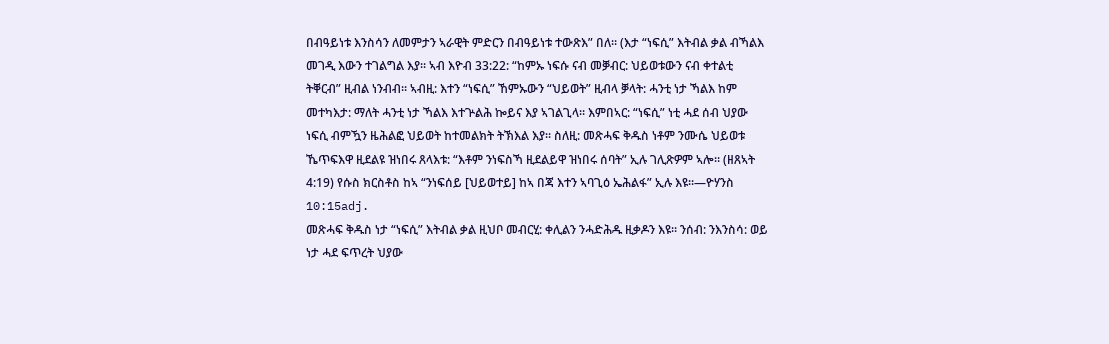በብዓይነቱ እንስሳን ለመምታን ኣራዊት ምድርን በብዓይነቱ ተውጽእ” በለ። (እታ “ነፍሲ” እትብል ቃል ብኻልእ መገዲ እውን ተገልግል እያ። ኣብ እዮብ 33:22: “ከምኡ ነፍሱ ናብ መቓብር: ህይወቱውን ናብ ቀተልቲ ትቐርብ” ዚብል ነንብብ። ኣብዚ: እተን “ነፍሲ” ኸምኡውን “ህይወት” ዚብላ ቓላት: ሓንቲ ነታ ኻልእ ከም መተካእታ: ማለት ሓንቲ ነታ ኻልእ እተጕልሕ ኰይና እያ ኣገልጊላ። እምበኣር: “ነፍሲ” ነቲ ሓደ ሰብ ህያው ነፍሲ ብምዃን ዜሕልፎ ህይወት ከተመልክት ትኽእል እያ። ስለዚ: መጽሓፍ ቅዱስ ነቶም ንሙሴ ህይወቱ ኼጥፍእዋ ዚደልዩ ዝነበሩ ጸላእቱ: “እቶም ንነፍስኻ ዚደልይዋ ዝነበሩ ሰባት” ኢሉ ገሊጽዎም ኣሎ። (ዘጸኣት 4:19) የሱስ ክርስቶስ ከኣ “ንነፍሰይ [ህይወተይ] ከኣ በጃ እተን ኣባጊዕ ኤሕልፋ” ኢሉ እዩ።—ዮሃንስ 10:15adj.
መጽሓፍ ቅዱስ ነታ “ነፍሲ” እትብል ቃል ዚህቦ መብርሂ: ቀሊልን ንሓድሕዱ ዚቃዶን እዩ። ንሰብ: ንእንስሳ: ወይ ነታ ሓደ ፍጥረት ህያው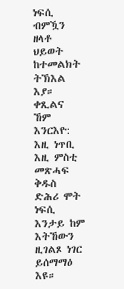ነፍሲ ብምዃን ዘላቶ ህይወት ከተመልክት ትኽእል እያ። ቀጺልና ኸም እንርእዮ: እዚ ነጥቢ እዚ ምስቲ መጽሓፍ ቅዱስ ድሕሪ ሞት ነፍሲ እንታይ ከም እትኸውን ዚገልጾ ነገር ይሰማማዕ እዩ።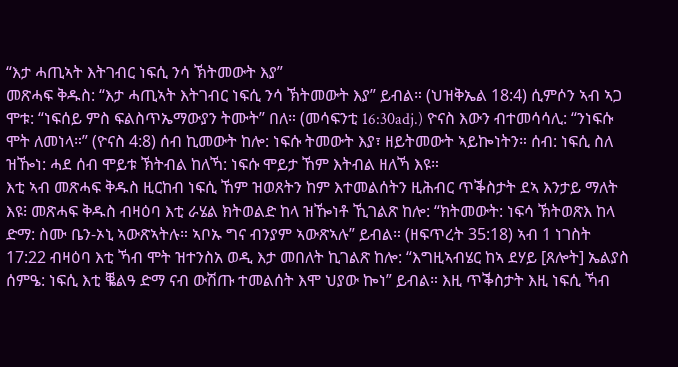“እታ ሓጢኣት እትገብር ነፍሲ ንሳ ኽትመውት እያ”
መጽሓፍ ቅዱስ: “እታ ሓጢኣት እትገብር ነፍሲ ንሳ ኽትመውት እያ” ይብል። (ህዝቅኤል 18:4) ሲምሶን ኣብ ኣጋ ሞቱ: “ነፍሰይ ምስ ፍልስጥኤማውያን ትሙት” በለ። (መሳፍንቲ 16:30adj.) ዮናስ እውን ብተመሳሳሊ: “ንነፍሱ ሞት ለመነላ።” (ዮናስ 4:8) ሰብ ኪመውት ከሎ: ነፍሱ ትመውት እያ፣ ዘይትመውት ኣይኰነትን። ሰብ: ነፍሲ ስለ ዝዀነ: ሓደ ሰብ ሞይቱ ኽትብል ከለኻ: ነፍሱ ሞይታ ኸም እትብል ዘለኻ እዩ።
እቲ ኣብ መጽሓፍ ቅዱስ ዚርከብ ነፍሲ ኸም ዝወጸትን ከም እተመልሰትን ዚሕብር ጥቕስታት ደኣ እንታይ ማለት እዩ፧ መጽሓፍ ቅዱስ ብዛዕባ እቲ ራሄል ክትወልድ ከላ ዝዀነቶ ኺገልጽ ከሎ: “ክትመውት: ነፍሳ ኽትወጽእ ከላ ድማ: ስሙ ቤን-ኦኒ ኣውጽኣትሉ። ኣቦኡ ግና ብንያም ኣውጽኣሉ” ይብል። (ዘፍጥረት 35:18) ኣብ 1 ነገስት 17:22 ብዛዕባ እቲ ኻብ ሞት ዝተንስአ ወዲ እታ መበለት ኪገልጽ ከሎ: “እግዚኣብሄር ከኣ ደሃይ [ጸሎት] ኤልያስ ሰምዔ: ነፍሲ እቲ ቘልዓ ድማ ናብ ውሽጡ ተመልሰት እሞ ህያው ኰነ” ይብል። እዚ ጥቕስታት እዚ ነፍሲ ኻብ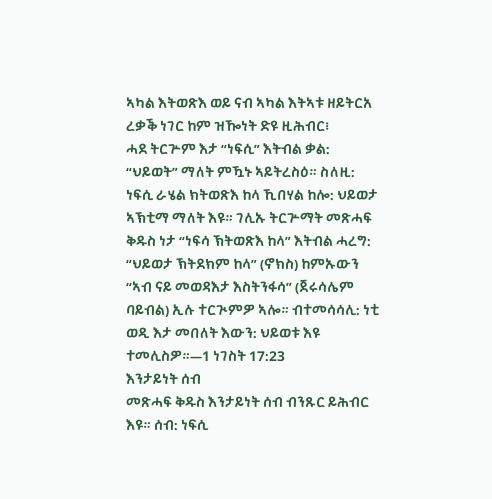ኣካል እትወጽእ ወይ ናብ ኣካል እትኣቱ ዘይትርአ ረቃቕ ነገር ከም ዝዀነት ድዩ ዚሕብር፧
ሓደ ትርጕም እታ “ነፍሲ” እትብል ቃል: “ህይወት” ማለት ምዃኑ ኣይትረስዕ። ስለዚ: ነፍሲ ራሄል ክትወጽእ ከላ ኺበሃል ከሎ: ህይወታ ኣኽቲማ ማለት እዩ። ገሊኡ ትርጕማት መጽሓፍ ቅዱስ ነታ “ነፍሳ ኽትወጽእ ከላ” እትብል ሓረግ: “ህይወታ ኽትደክም ከላ” (ኖክስ) ከምኡውን “ኣብ ናይ መወዳእታ እስትንፋሳ” (ጀሩሳሌም ባይብል) ኢሉ ተርጒምዎ ኣሎ። ብተመሳሳሊ: ነቲ ወዲ እታ መበለት እውን: ህይወቱ እዩ ተመሊስዎ።—1 ነገስት 17:23
እንታይነት ሰብ
መጽሓፍ ቅዱስ እንታይነት ሰብ ብንጹር ይሕብር እዩ። ሰብ: ነፍሲ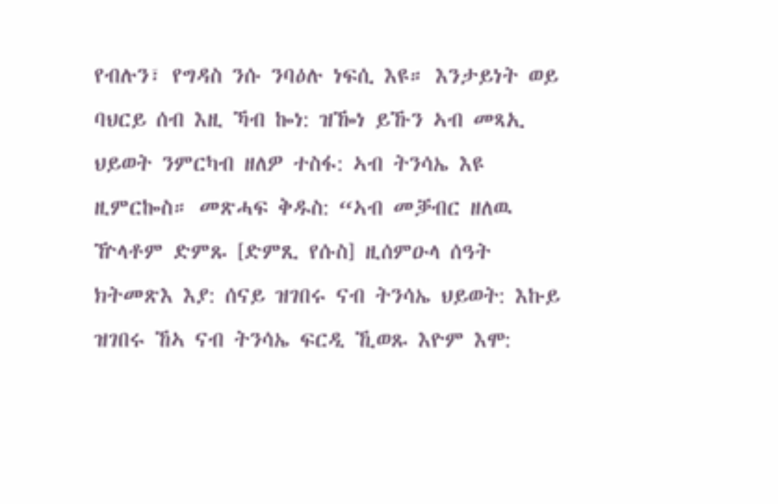የብሉን፣ የግዳስ ንሱ ንባዕሉ ነፍሲ እዩ። እንታይነት ወይ ባህርይ ሰብ እዚ ኻብ ኰነ: ዝዀነ ይኹን ኣብ መጻኢ ህይወት ንምርካብ ዘለዎ ተስፋ: ኣብ ትንሳኤ እዩ ዚምርኰስ። መጽሓፍ ቅዱስ: “ኣብ መቓብር ዘለዉ ዅላቶም ድምጹ [ድምጺ የሱስ] ዚሰምዑላ ሰዓት ክትመጽእ እያ: ሰናይ ዝገበሩ ናብ ትንሳኤ ህይወት: እኩይ ዝገበሩ ኸኣ ናብ ትንሳኤ ፍርዲ ኺወጹ እዮም እሞ: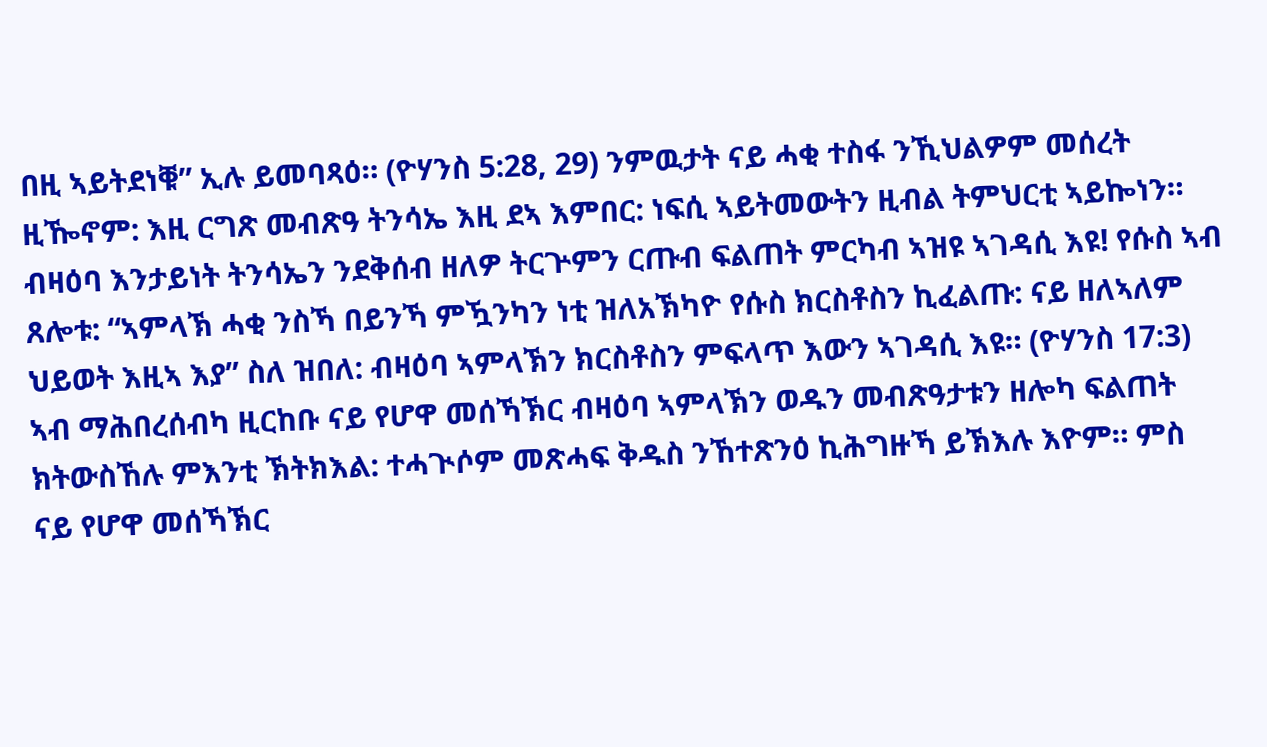በዚ ኣይትደነቑ” ኢሉ ይመባጻዕ። (ዮሃንስ 5:28, 29) ንምዉታት ናይ ሓቂ ተስፋ ንኺህልዎም መሰረት ዚዀኖም: እዚ ርግጽ መብጽዓ ትንሳኤ እዚ ደኣ እምበር: ነፍሲ ኣይትመውትን ዚብል ትምህርቲ ኣይኰነን።
ብዛዕባ እንታይነት ትንሳኤን ንደቅሰብ ዘለዎ ትርጕምን ርጡብ ፍልጠት ምርካብ ኣዝዩ ኣገዳሲ እዩ! የሱስ ኣብ ጸሎቱ: “ኣምላኽ ሓቂ ንስኻ በይንኻ ምዃንካን ነቲ ዝለአኽካዮ የሱስ ክርስቶስን ኪፈልጡ: ናይ ዘለኣለም ህይወት እዚኣ እያ” ስለ ዝበለ: ብዛዕባ ኣምላኽን ክርስቶስን ምፍላጥ እውን ኣገዳሲ እዩ። (ዮሃንስ 17:3) ኣብ ማሕበረሰብካ ዚርከቡ ናይ የሆዋ መሰኻኽር ብዛዕባ ኣምላኽን ወዱን መብጽዓታቱን ዘሎካ ፍልጠት ክትውስኸሉ ምእንቲ ኽትክእል: ተሓጒሶም መጽሓፍ ቅዱስ ንኸተጽንዕ ኪሕግዙኻ ይኽእሉ እዮም። ምስ ናይ የሆዋ መሰኻኽር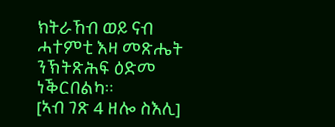ክትራኸብ ወይ ናብ ሓተምቲ እዛ መጽሔት ንኽትጽሕፍ ዕድመ ነቕርበልካ።
[ኣብ ገጽ 4 ዘሎ ስእሊ]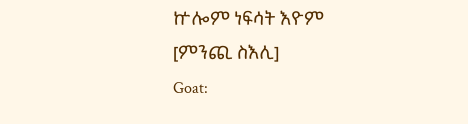ኵሎም ነፍሳት እዮም
[ምንጪ ስእሊ]
Goat: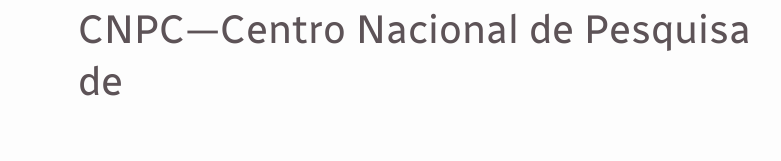CNPC—Centro Nacional de Pesquisa de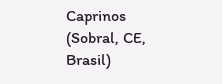Caprinos (Sobral, CE, Brasil)